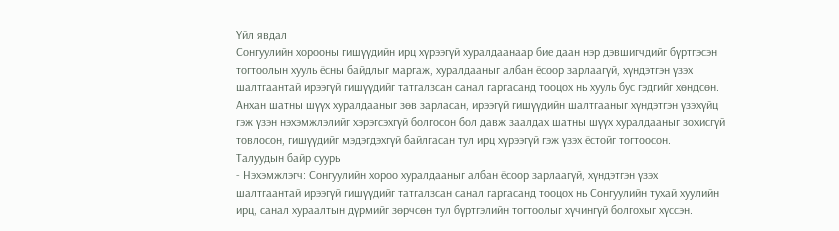Үйл явдал
Сонгуулийн хорооны гишүүдийн ирц хүрээгүй хуралдаанаар бие даан нэр дэвшигчдийг бүртгэсэн тогтоолын хууль ёсны байдлыг маргаж, хуралдааныг албан ёсоор зарлаагүй, хүндэтгэн үзэх шалтгаантай ирээгүй гишүүдийг татгалзсан санал гаргасанд тооцох нь хууль бус гэдгийг хөндсөн. Анхан шатны шүүх хуралдааныг зөв зарласан, ирээгүй гишүүдийн шалтгааныг хүндэтгэн үзэхүйц гэж үзэн нэхэмжлэлийг хэрэгсэхгүй болгосон бол давж заалдах шатны шүүх хуралдааныг зохисгүй товлосон, гишүүдийг мэдэгдэхгүй байлгасан тул ирц хүрээгүй гэж үзэх ёстойг тогтоосон.
Талуудын байр суурь
- Нэхэмжлэгч: Сонгуулийн хороо хуралдааныг албан ёсоор зарлаагүй, хүндэтгэн үзэх шалтгаантай ирээгүй гишүүдийг татгалзсан санал гаргасанд тооцох нь Сонгуулийн тухай хуулийн ирц, санал хураалтын дүрмийг зөрчсөн тул бүртгэлийн тогтоолыг хүчингүй болгохыг хүссэн.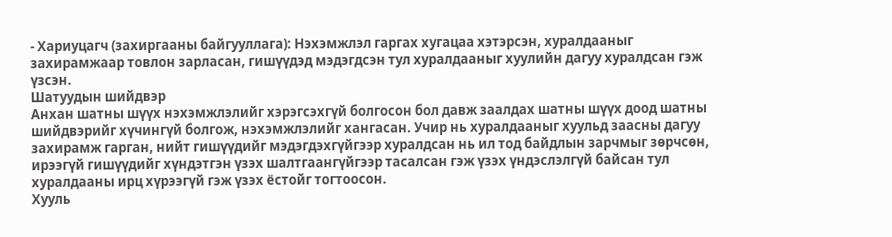- Хариуцагч (захиргааны байгууллага): Нэхэмжлэл гаргах хугацаа хэтэрсэн, хуралдааныг захирамжаар товлон зарласан, гишүүдэд мэдэгдсэн тул хуралдааныг хуулийн дагуу хуралдсан гэж үзсэн.
Шатуудын шийдвэр
Анхан шатны шүүх нэхэмжлэлийг хэрэгсэхгүй болгосон бол давж заалдах шатны шүүх доод шатны шийдвэрийг хүчингүй болгож, нэхэмжлэлийг хангасан. Учир нь хуралдааныг хуульд заасны дагуу захирамж гарган, нийт гишүүдийг мэдэгдэхгүйгээр хуралдсан нь ил тод байдлын зарчмыг зөрчсөн, ирээгүй гишүүдийг хүндэтгэн үзэх шалтгаангүйгээр тасалсан гэж үзэх үндэслэлгүй байсан тул хуралдааны ирц хүрээгүй гэж үзэх ёстойг тогтоосон.
Хууль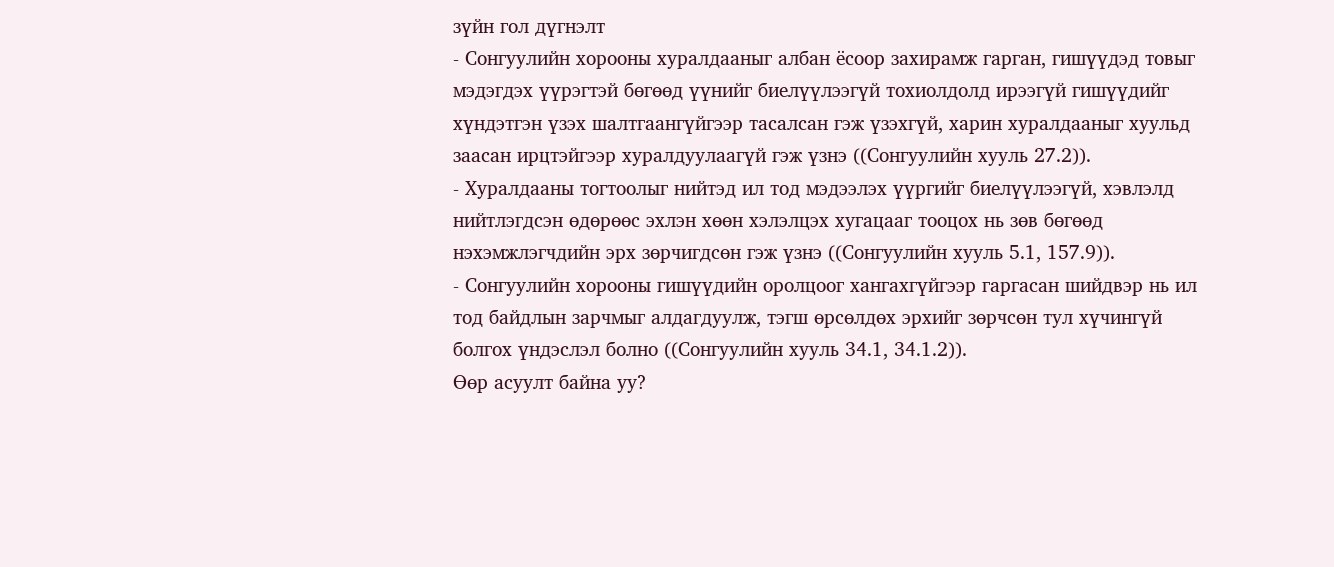зүйн гол дүгнэлт
- Сонгуулийн хорооны хуралдааныг албан ёсоор захирамж гарган, гишүүдэд товыг мэдэгдэх үүрэгтэй бөгөөд үүнийг биелүүлээгүй тохиолдолд ирээгүй гишүүдийг хүндэтгэн үзэх шалтгаангүйгээр тасалсан гэж үзэхгүй, харин хуралдааныг хуульд заасан ирцтэйгээр хуралдуулаагүй гэж үзнэ ((Сонгуулийн хууль 27.2)).
- Хуралдааны тогтоолыг нийтэд ил тод мэдээлэх үүргийг биелүүлээгүй, хэвлэлд нийтлэгдсэн өдөрөөс эхлэн хөөн хэлэлцэх хугацааг тооцох нь зөв бөгөөд нэхэмжлэгчдийн эрх зөрчигдсөн гэж үзнэ ((Сонгуулийн хууль 5.1, 157.9)).
- Сонгуулийн хорооны гишүүдийн оролцоог хангахгүйгээр гаргасан шийдвэр нь ил тод байдлын зарчмыг алдагдуулж, тэгш өрсөлдөх эрхийг зөрчсөн тул хүчингүй болгох үндэслэл болно ((Сонгуулийн хууль 34.1, 34.1.2)).
Өөр асуулт байна уу?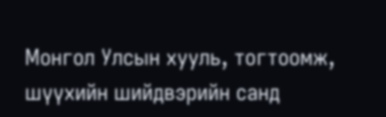Монгол Улсын хууль, тогтоомж, шүүхийн шийдвэрийн санд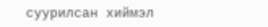суурилсан хиймэл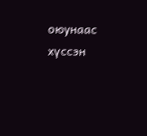оюунаас хүссэн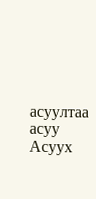асуултаа асуу
Асуух